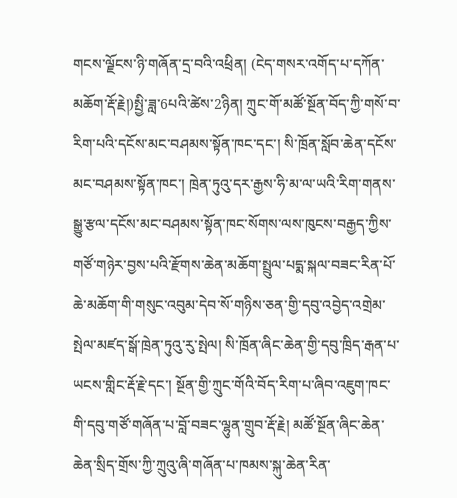གངས་ལྗོངས་ཉི་གཞོན་དྲ་བའི་འཕྲིན། (ངེད་གསར་འགོད་པ་དཀོན་མཆོག་རྡོ་རྗེ།)སྤྱི་ཟླ་6པའི་ཚེས་2ཉིན། ཀྲུང་གོ་མཚོ་སྔོན་བོད་ཀྱི་གསོ་བ་རིག་པའི་དངོས་མང་བཤམས་སྟོན་ཁང་དང་། སི་ཁྲོན་སློབ་ཆེན་དངོས་མང་བཤམས་སྟོན་ཁང་། ཁྲེན་ཏུའུ་དར་རྒྱས་ཧི་མ་ལ་ཡའི་རིག་གནས་སྒྱུ་རྩལ་དངོས་མང་བཤམས་སྟོན་ཁང་སོགས་ལས་ཁུངས་བརྒྱད་ཀྱིས་གཙོ་གཉེར་བྱས་པའི་རྫོགས་ཆེན་མཆོག་སྤྲུལ་པདྨ་སྐལ་བཟང་རིན་པོ་ཆེ་མཆོག་གི་གསུང་འབུམ་དེབ་སོ་གཉིས་ཅན་གྱི་དབུ་འབྱེད་འགྲེམ་སྤེལ་མཛད་སྒོ་ཁྲེན་ཏུའུ་རུ་སྤེལ། སི་ཁྲོན་ཞིང་ཆེན་གྱི་དབུ་ཁྲིད་རྒན་པ་ཡངས་གླིང་རྡོ་རྗེ་དང་། སྔོན་གྱི་ཀྲུང་གོའི་བོད་རིག་པ་ཞིབ་འཇུག་ཁང་གི་དབུ་གཙོ་གཞོན་པ་བློ་བཟང་ལྷུན་གྲུབ་རྡོ་རྗེ། མཚོ་སྔོན་ཞིང་ཆེན་ཆེན་སྲིད་གྲོས་ཀྱི་ཀྲུའུ་ཞི་གཞོན་པ་ཁམས་སྐུ་ཆེན་རིན་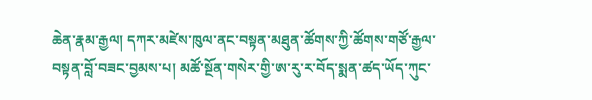ཆེན་རྣམ་རྒྱལ། དཀར་མཛེས་ཁུལ་ནང་བསྟན་མཐུན་ཚོགས་ཀྱི་ཚོགས་གཙོ་རྒྱལ་བསྟན་བློ་བཟང་བྱམས་པ། མཚོ་སྔོན་གསེར་གྱི་ཨ་རུ་ར་བོད་སྨན་ཚད་ཡོད་ཀུང་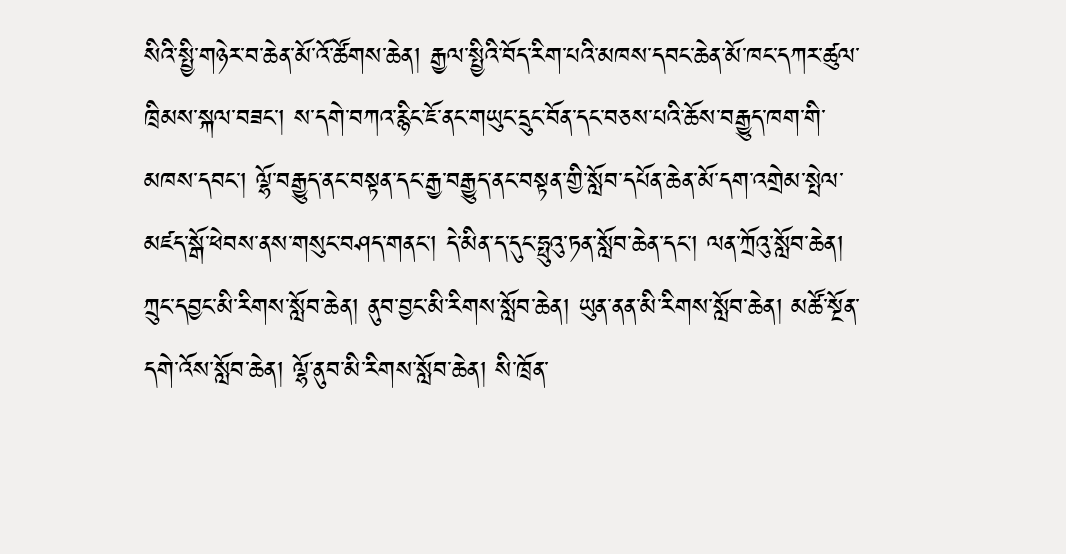སིའི་སྤྱི་གཉེར་བ་ཆེན་མོ་འོ་ཚོགས་ཆེན། རྒྱལ་སྤྱིའི་བོད་རིག་པའི་མཁས་དབང་ཆེན་མོ་ཁང་དཀར་ཚུལ་ཁྲིམས་སྐལ་བཟང་། ས་དགེ་བཀའ་རྙིང་ཇོ་ནང་གཡུང་དྲུང་བོན་དང་བཅས་པའི་ཆོས་བརྒྱུད་ཁག་གི་མཁས་དབང་། ལྷོ་བརྒྱུད་ནང་བསྟན་དང་རྒྱ་བརྒྱུད་ནང་བསྟན་གྱི་སློབ་དཔོན་ཆེན་མོ་དག་འགྲེམ་སྤེལ་མཛད་སྒོ་ཕེབས་ནས་གསུང་བཤད་གནང་། དེ་མིན་ད་དུང་ཧྥུའུ་ཏན་སློབ་ཆེན་དང་། ལན་ཀྲོའུ་སློབ་ཆེན། ཀྲུང་དབྱང་མི་རིགས་སློབ་ཆེན། ནུབ་བྱང་མི་རིགས་སློབ་ཆེན། ཡུན་ནན་མི་རིགས་སློབ་ཆེན། མཚོ་སྔོན་དགེ་འོས་སློབ་ཆེན། ལྷོ་ནུབ་མི་རིགས་སློབ་ཆེན། སི་ཁྲོན་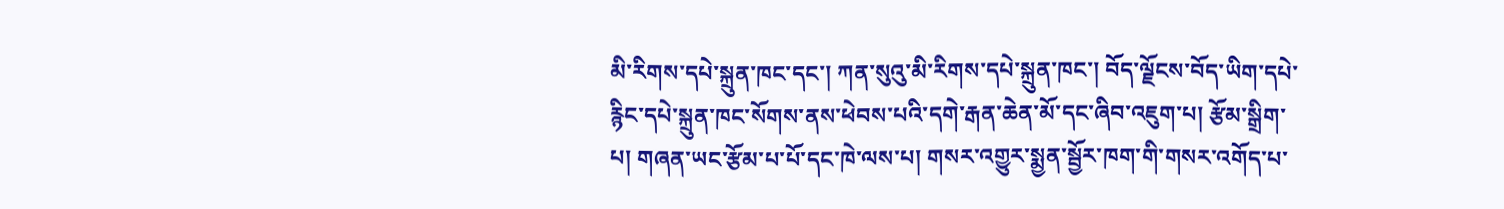མི་རིགས་དཔེ་སྐྲུན་ཁང་དང་། ཀན་སུའུ་མི་རིགས་དཔེ་སྐྲུན་ཁང་། བོད་ལྗོངས་བོད་ཡིག་དཔེ་རྙིང་དཔེ་སྐྲུན་ཁང་སོགས་ནས་ཕེབས་པའི་དགེ་རྒན་ཆེན་མོ་དང་ཞིབ་འཇུག་པ། རྩོམ་སྒྲིག་པ། གཞན་ཡང་རྩོམ་པ་པོ་དང་ཁེ་ལས་པ། གསར་འགྱུར་སྨྱན་སྦྱོར་ཁག་གི་གསར་འགོད་པ་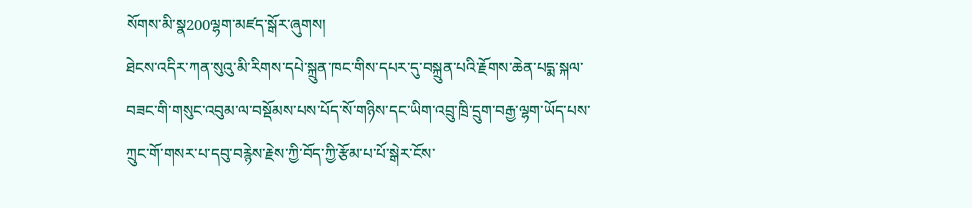སོགས་མི་སྣ200ལྷག་མཛད་སྒོར་ཞུགས།
ཐེངས་འདིར་ཀན་སུའུ་མི་རིགས་དཔེ་སྐྲུན་ཁང་གིས་དཔར་དུ་བསྐྲུན་པའི་རྗོགས་ཆེན་པདྨ་སྐལ་བཟང་གི་གསུང་འབུམ་ལ་བསྡོམས་པས་པོད་སོ་གཉིས་དང་ཡིག་འབྲུ་ཁྲི་དྲུག་བརྒྱ་ལྷག་ཡོད་པས་ཀྲུང་གོ་གསར་པ་དབུ་བརྙེས་རྗེས་ཀྱི་བོད་ཀྱི་རྩོམ་པ་པོ་སྒེར་ངོས་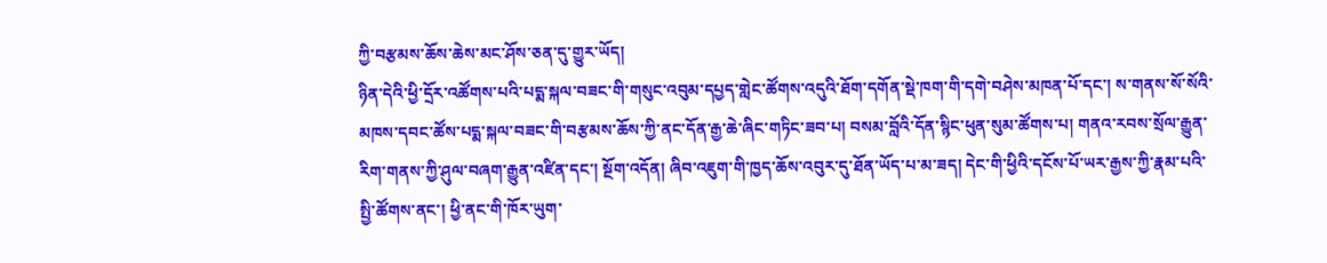ཀྱི་བརྩམས་ཆོས་ཆེས་མང་ཤོས་ཅན་དུ་གྱུར་ཡོད།
ཉིན་དེའི་ཕྱི་དྲོར་འཚོགས་པའི་པདྨ་སྐལ་བཟང་གི་གསུང་འབུམ་དཔྱད་གླེང་ཚོགས་འདུའི་ཐོག་དགོན་སྡེ་ཁག་གི་དགེ་བཤེས་མཁན་པོ་དང་། ས་གནས་སོ་སོའི་མཁས་དབང་ཚོས་པདྨ་སྐལ་བཟང་གི་བརྩམས་ཆོས་ཀྱི་ནང་དོན་རྒྱ་ཆེ་ཞིང་གཏིང་ཟབ་པ། བསམ་བློའི་དོན་སྙིང་ཕུན་སུམ་ཚོགས་པ། གནའ་རབས་སྲོལ་རྒྱུན་རིག་གནས་ཀྱི་ཤུལ་བཞག་རྒྱུན་འཛིན་དང་། སྔོག་འདོན། ཞིབ་འཇུག་གི་ཁྱད་ཆོས་འབུར་དུ་ཐོན་ཡོད་པ་མ་ཟད། དེང་གི་ཕྱིའི་དངོས་པོ་ཡར་རྒྱས་ཀྱི་རྣམ་པའི་སྤྱི་ཚོགས་ནང་། ཕྱི་ནང་གི་ཁོར་ཡུག་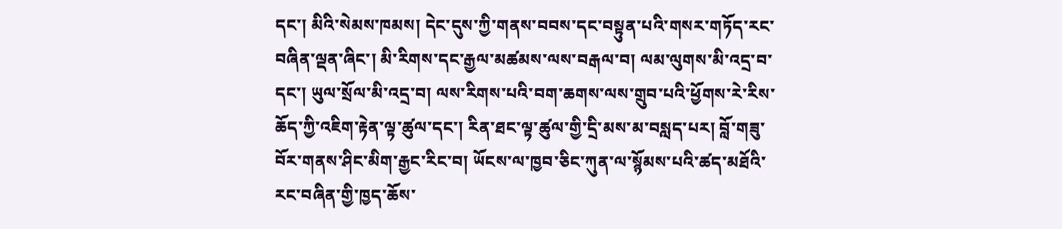དང་། མིའི་སེམས་ཁམས། དེང་དུས་ཀྱི་གནས་བབས་དང་བསྟུན་པའི་གསར་གཏོད་རང་བཞིན་ལྡན་ཞིང་། མི་རིགས་དང་རྒྱལ་མཚམས་ལས་བརྒལ་བ། ལམ་ལུགས་མི་འདྲ་བ་དང་། ཡུལ་སྲོལ་མི་འདྲ་བ། ལས་རིགས་པའི་བག་ཆགས་ལས་གྲུབ་པའི་ཕྱོགས་རེ་རིས་ཆོད་ཀྱི་འཇིག་རྟེན་ལྟ་ཚུལ་དང་། རིན་ཐང་ལྟ་ཚུལ་གྱི་དྲི་མས་མ་བསླད་པར། བློ་གཟུ་བོར་གནས་ཤིང་མིག་རྒྱང་རིང་བ། ཡོངས་ལ་ཁྱབ་ཅིང་ཀུན་ལ་སྙོམས་པའི་ཚད་མཐོའི་རང་བཞིན་གྱི་ཁྱད་ཆོས་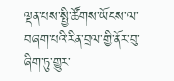ལྡན་པས་སྤྱི་ཚོགས་ཡོངས་ལ་བཞག་པའི་རིན་བྲལ་གྱི་ནོར་བུ་ཞིག་ཏུ་གྱུར་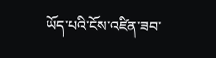ཡོད་པའི་ངོས་འཛིན་ཟབ་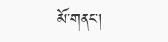མོ་གནང་།